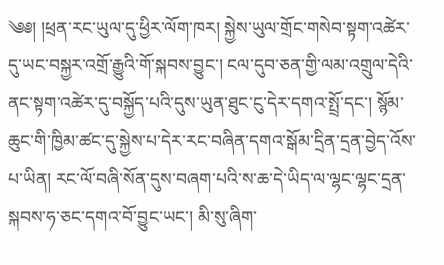༄༅། །ཕྲན་རང་ཡུལ་དུ་ཕྱིར་ལོག་ཁར། སྐྱེས་ཡུལ་གྲོང་གསེབ་སྟག་འཚེར་དུ་ཡང་བསྐྱར་འགྲོ་རྒྱུའི་གོ་སྐབས་བྱུང་། ངལ་དུབ་ཅན་གྱི་ལམ་འགྲུལ་དེའི་ནང་སྟག་འཚེར་དུ་བསྐྱོད་པའི་དུས་ཡུན་ཐུང་ངུ་དེར་དགའ་སྤྲོ་དང་། སྙོམ་ཆུང་གི་ཁྱིམ་ཚང་དུ་སྐྱེས་པ་དེར་རང་བཞིན་དགའ་སྒོམ་དྲིན་དྲན་བྱེད་འོས་པ་ཡིན། རང་ལོ་བཞི་སོན་དུས་བཞག་པའི་ས་ཆ་དེ་ཡིད་ལ་ལྷང་ལྷང་དྲན་སྐབས་ཧ་ཅང་དགའ་བོ་བྱུང་ཡང་། མི་སུ་ཞིག་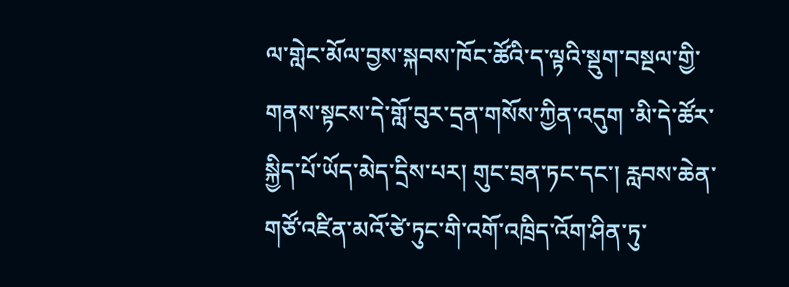ལ་གླེང་མོལ་བྱས་སྐབས་ཁོང་ཚོའི་ད་ལྟའི་སྡུག་བསྔལ་གྱི་གནས་སྟངས་དེ་གློ་བུར་དྲན་གསོས་ཀྱིན་འདུག ་མི་དེ་ཚོར་སྐྱིད་པོ་ཡོད་མེད་དྲིས་པར། གུང་བྲན་ཏང་དང་། རླབས་ཆེན་གཙོ་འཛིན་མའོ་ཙེ་ཏུང་གི་འགོ་འཁྲིད་འོག་ཤིན་ཏུ་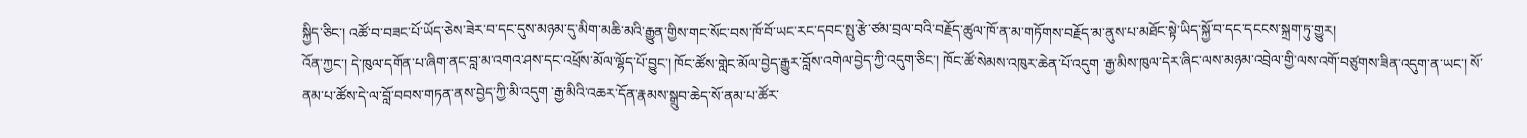སྐྱིད་ཅིང་། འཚོ་བ་བཟང་པོ་ཡོད་ཅེས་ཟེར་བ་དང་དུས་མཉམ་དུ་མིག་མཆི་མའི་རྒྱུན་གྱིས་གང་སོང་བས་ཁོ་བོ་ཡང་རང་དབང་སྤུ་རྩེ་ཙམ་བྲལ་བའི་བརྗོད་ཚུལ་ཁོ་ན་མ་གཏོགས་བརྗོད་མ་ནུས་པ་མཐོང་སྟེ་ཡིད་སྐྱོ་བ་དང་དངངས་སྐྲག་ཏུ་གྱུར།
འོན་ཀྱང་། དེ་ཁུལ་དགོན་པ་ཞིག་ནང་བླ་མ་འགའ་ཤས་དང་འཕྲོས་མོལ་ལྷོད་པོ་བྱུང་། ཁོང་ཚོས་གླེང་མོལ་བྱེད་རྒྱུར་བློས་འགེལ་བྱེད་ཀྱི་འདུག་ཅིང་། ཁོང་ཚོ་སེམས་འཁུར་ཆེན་པོ་འདུག ་རྒྱ་མིས་ཁུལ་དེར་ཞིང་ལས་མཉམ་འབྲེལ་གྱི་ལས་འགོ་བཙུགས་ཟིན་འདུག་ན་ཡང་། སོ་ནམ་པ་ཚོས་དེ་ལ་བློ་བབས་གཏན་ནས་བྱེད་ཀྱི་མི་འདུག ་རྒྱ་མིའི་འཆར་དོན་རྣམས་སྒྲུབ་ཆེད་སོ་ནམ་པ་ཚོར་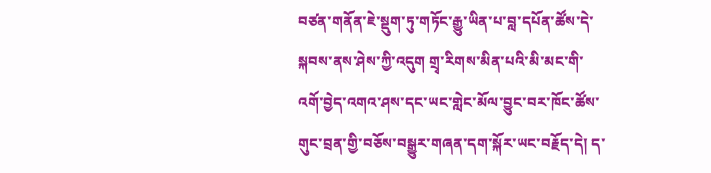བཙན་གནོན་ཇེ་སྡུག་ཏུ་གཏོང་རྒྱུ་ཡིན་པ་བླ་དཔོན་ཚོས་དེ་སྐབས་ནས་ཤེས་ཀྱི་འདུག གྲྭ་རིགས་མིན་པའི་མི་མང་གི་འགོ་བྱེད་འགའ་ཤས་དང་ཡང་གླེང་མོལ་བྱུང་བར་ཁོང་ཚོས་གུང་བྲན་གྱི་བཅོས་བསྒྱུར་གཞན་དག་སྐོར་ཡང་བརྗོད་དེ། ད་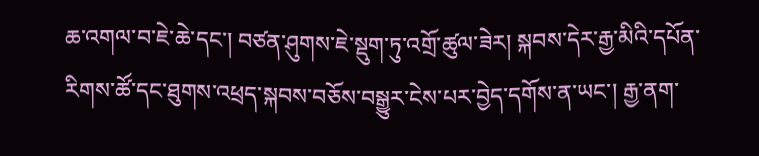ཆ་འགལ་བ་ཇེ་ཆེ་དང་། བཙན་ཤུགས་ཇེ་སྡུག་ཏུ་འགྲོ་ཚུལ་ཟེར། སྐབས་དེར་རྒྱ་མིའི་དཔོན་རིགས་ཚོ་དང་ཐུགས་འཕྲད་སྐབས་བཅོས་བསྒྱུར་ངེས་པར་བྱེད་དགོས་ན་ཡང་། རྒྱ་ནག་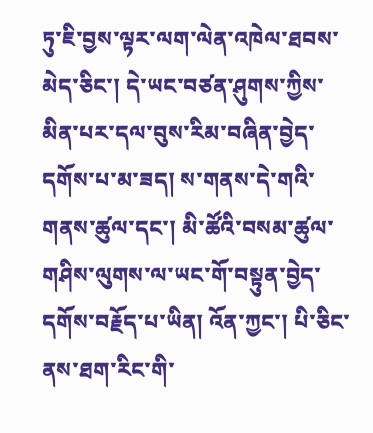ཏུ་ཇི་བྱས་ལྟར་ལག་ལེན་འཁེལ་ཐབས་མེད་ཅིང་། དེ་ཡང་བཙན་ཤུགས་ཀྱིས་མིན་པར་དལ་བུས་རིམ་བཞིན་བྱེད་དགོས་པ་མ་ཟད། ས་གནས་དེ་གའི་གནས་ཚུལ་དང་། མི་ཚོའི་བསམ་ཚུལ་གཤིས་ལུགས་ལ་ཡང་གོ་བསྟུན་བྱེད་དགོས་བརྗོད་པ་ཡིན། འོན་ཀྱང་། པི་ཅིང་ནས་ཐག་རིང་གི་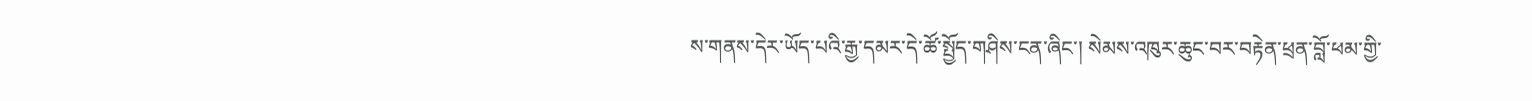ས་གནས་དེར་ཡོད་པའི་རྒྱ་དམར་དེ་ཚོ་སྤྱོད་གཤིས་ངན་ཞིང་། སེམས་འཁུར་ཆུང་བར་བརྟེན་ཕྲན་བློ་ཕམ་གྱི་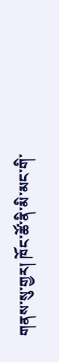གནས་སུ་གྱར། ཁོང་ཚོ་ནི་མི་མང་གི་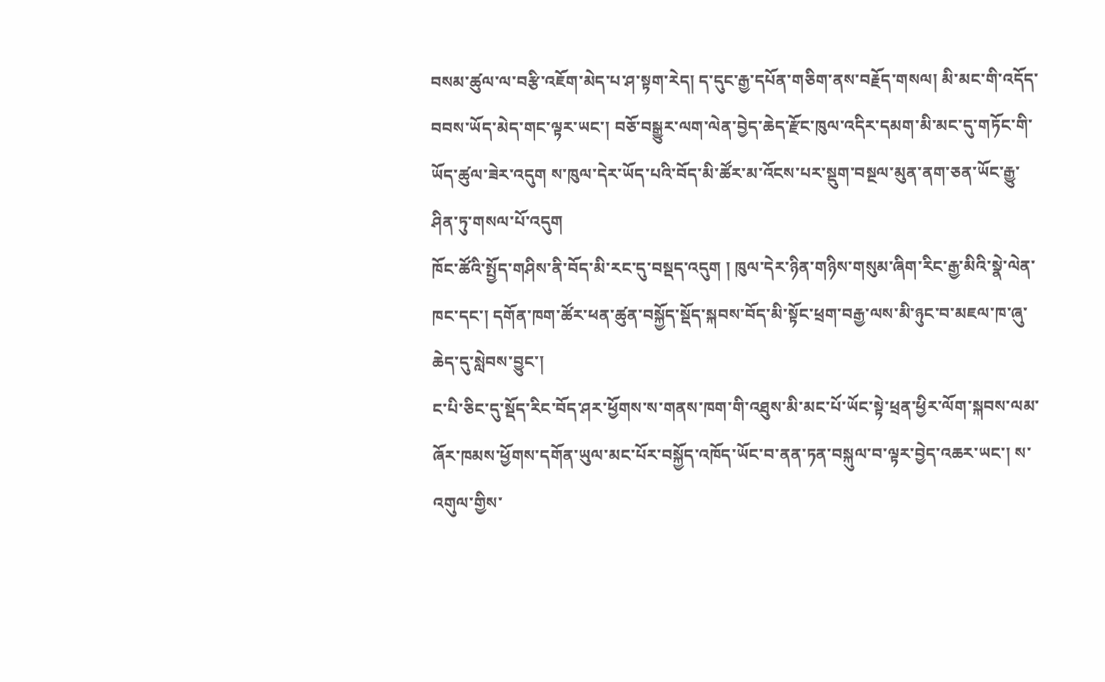བསམ་ཚུལ་ལ་བརྩི་འཇོག་མེད་པ་ཤ་སྟག་རེད། ད་དུང་རྒྱ་དཔོན་གཅིག་ནས་བརྗོད་གསལ། མི་མང་གི་འདོད་བབས་ཡོད་མེད་གང་ལྟར་ཡང་། བཅོ་བསྒྱུར་ལག་ལེན་བྱེད་ཆེད་རྫོང་ཁུལ་འདིར་དམག་མི་མང་དུ་གཏོང་གི་ཡོད་ཚུལ་ཟེར་འདུག ས་ཁུལ་དེར་ཡོད་པའི་བོད་མི་ཚོར་མ་འོངས་པར་སྡུག་བསྔལ་མུན་ནག་ཅན་ཡོང་རྒྱུ་ཤིན་ཏུ་གསལ་པོ་འདུག
ཁོང་ཚོའི་སྤྱོད་གཤིས་ནི་བོད་མི་རང་དུ་བསྡད་འདུག ། ཁུལ་དེར་ཉིན་གཉིས་གསུམ་ཞིག་རིང་རྒྱ་མིའི་སྣེ་ལེན་ཁང་དང་། དགོན་ཁག་ཚོར་ཕན་ཚུན་བསྐྱོད་སྡོད་སྐབས་བོད་མི་སྟོང་ཕྲག་བརྒྱ་ལས་མི་ཉུང་བ་མཇལ་ཁ་ཞུ་ཆེད་དུ་སླེབས་བྱུང་།
ང་པི་ཅིང་དུ་སྡོད་རིང་བོད་ཤར་ཕྱོགས་ས་གནས་ཁག་གི་འཐུས་མི་མང་པོ་ཡོང་སྟེ་ཕྲན་ཕྱིར་ལོག་སྐབས་ལམ་ཞོར་ཁམས་ཕྱོགས་དགོན་ཡུལ་མང་པོར་བསྐྱོད་འཁོད་ཡོང་བ་ནན་ཏན་བསྐུལ་བ་ལྟར་བྱེད་འཆར་ཡང་། ས་འགུལ་གྱིས་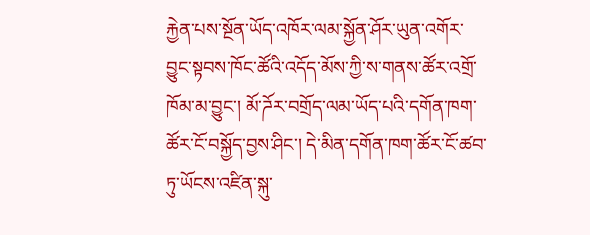རྐྱེན་པས་སྔོན་ཡོད་འཁོར་ལམ་སྐྱོན་ཤོར་ཡུན་འགོར་བྱུང་སྟབས་ཁོང་ཚོའི་འདོད་མོས་ཀྱི་ས་གནས་ཚོར་འགྲོ་ཁོམ་མ་བྱུང་། མོ་ཌོར་བགྲོད་ལམ་ཡོད་པའི་དགོན་ཁག་ཚོར་ངོ་བསྐྱོད་བྱས་ཤིང་། དེ་མིན་དགོན་ཁག་ཚོར་ངོ་ཚབ་ཏུ་ཡོངས་འཛིན་སྐུ་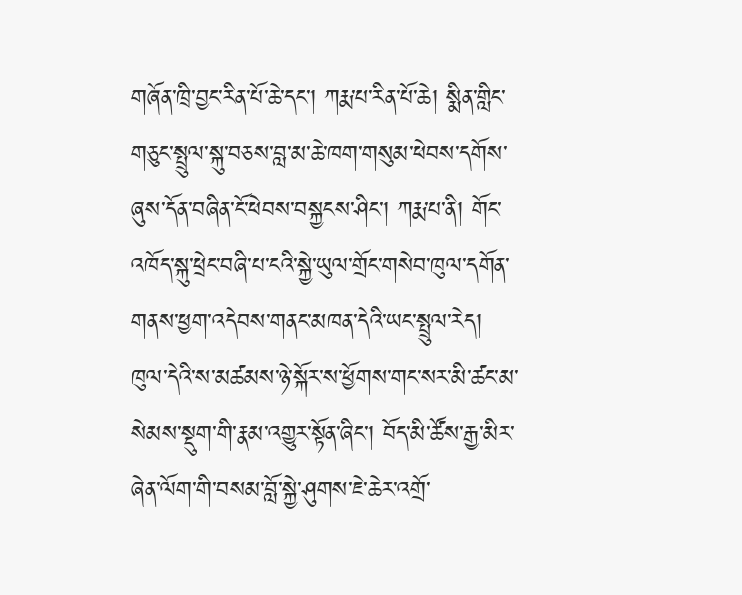གཞོན་ཁྲི་བྱང་རིན་པོ་ཆེ་དང་། ཀརྨ་པ་རིན་པོ་ཆེ། སྨིན་གླིང་གཅུང་སྤྲུལ་སྐུ་བཅས་བླ་མ་ཆེ་ཁག་གསུམ་ཕེབས་དགོས་ཞུས་དོན་བཞིན་ངོ་ཕེབས་བསྐྱངས་ཤིང་། ཀརྨ་པ་ནི། གོང་འཁོད་སྐུ་ཕྲེང་བཞི་པ་ངའི་སྐྱེ་ཡུལ་གྲོང་གསེབ་ཁུལ་དགོན་གནས་ཕྱག་འདེབས་གནང་མཁན་དེའི་ཡང་སྤྲུལ་རེད།
ཁུལ་དེའི་ས་མཚམས་ཉེ་སྐོར་ས་ཕྱོགས་གང་སར་མི་ཚང་མ་སེམས་སྡུག་གི་རྣམ་འགྱུར་སྟོན་ཞིང་། བོད་མི་ཚོས་རྒྱ་མིར་ཞེན་ལོག་གི་བསམ་བློ་སྐྱེ་ཤུགས་ཇེ་ཆེར་འགྲོ་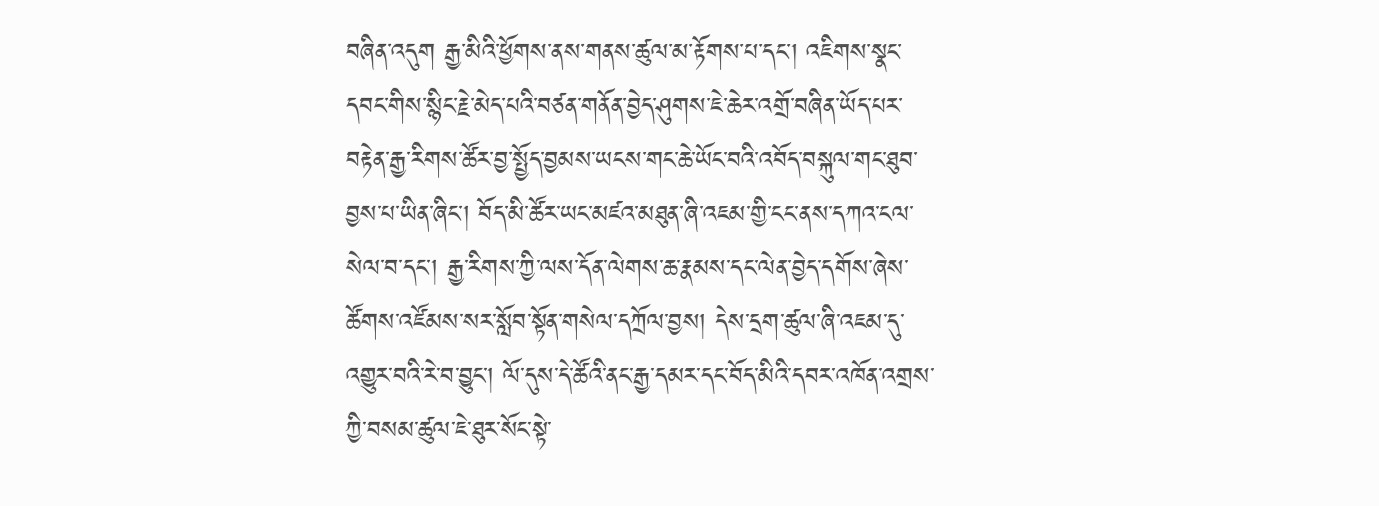བཞིན་འདུག རྒྱ་མིའི་ཕྱོགས་ནས་གནས་ཚུལ་མ་རྟོགས་པ་དང་། འཇིགས་སྣང་དབང་གིས་སྙིང་རྗེ་མེད་པའི་བཙན་གནོན་བྱེད་ཤུགས་ཇེ་ཆེར་འགྲོ་བཞིན་ཡོད་པར་བརྟེན་རྒྱ་རིགས་ཚོར་བྱ་སྤྱོད་བྱམས་ཡངས་གང་ཆེ་ཡོང་བའི་འབོད་བསྐུལ་གང་ཐུབ་བྱས་པ་ཡིན་ཞིང་། བོད་མི་ཚོར་ཡང་མཛའ་མཐུན་ཞི་འཇམ་གྱི་ངང་ནས་དཀའ་ངལ་སེལ་བ་དང་། རྒྱ་རིགས་ཀྱི་ལས་དོན་ལེགས་ཆ་རྣམས་དང་ལེན་བྱེད་དགོས་ཞེས་ཚོགས་འཛོམས་སར་སློབ་སྟོན་གསེལ་དཀྲོལ་བྱས། དེས་དྲག་ཚུལ་ཞི་འཇམ་དུ་འགྱུར་བའི་རེ་བ་བྱུང་། ལོ་དུས་དེ་ཚོའི་ནང་རྒྱ་དམར་དང་བོད་མིའི་དབར་འཁོན་འགྲས་ཀྱི་བསམ་ཚུལ་ཇེ་ཐུར་སོང་སྟེ་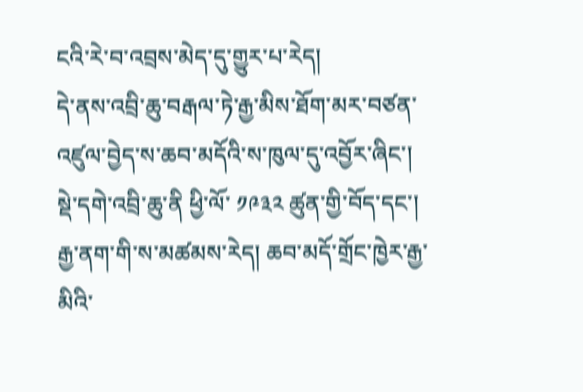ངའི་རེ་བ་འབྲས་མེད་དུ་གྱུར་པ་རེད།
དེ་ནས་འབྲི་ཆུ་བརྒལ་ཏེ་རྒྱ་མིས་ཐོག་མར་བཙན་འཛུལ་བྱེད་ས་ཆབ་མདོའི་ས་ཁུལ་དུ་འབྱོར་ཞིང་། སྡེ་དགེ་འབྲི་ཆུ་ནི ཕྱི་ལོ་ ༡༩༣༢ ཚུན་གྱི་བོད་དང་། རྒྱ་ནག་གི་ས་མཚམས་རེད། ཆབ་མདོ་གྲོང་ཁྱེར་རྒྱ་མིའི་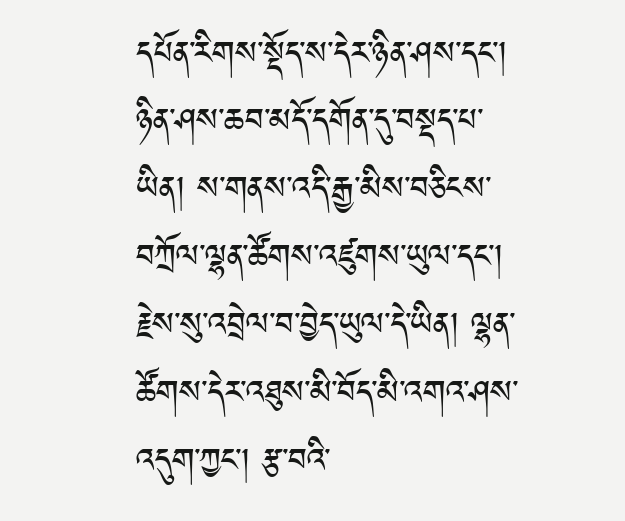དཔོན་རིགས་སྡོད་ས་དེར་ཉིན་ཤས་དང་། ཉིན་ཤས་ཆབ་མདོ་དགོན་དུ་བསྡད་པ་ཡིན། ས་གནས་འདི་རྒྱ་མིས་བཅིངས་བཀྲོལ་ལྷན་ཚོགས་འཛུགས་ཡུལ་དང་། རྗེས་སུ་འབྲེལ་བ་བྱེད་ཡུལ་དེ་ཡིན། ལྷན་ཚོགས་དེར་འཐུས་མི་བོད་མི་འགའ་ཤས་འདུག་ཀྱང་། རྩ་བའི་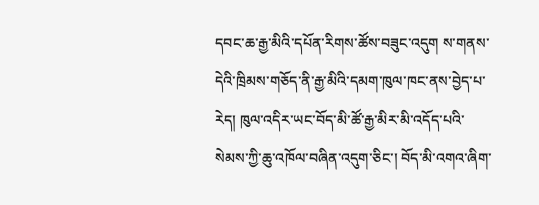དབང་ཆ་རྒྱ་མིའི་དཔོན་རིགས་ཚོས་བཟུང་འདུག ས་གནས་དེའི་ཁྲིམས་གཅོད་ནི་རྒྱ་མིའི་དམག་ཁུལ་ཁང་ནས་བྱེད་པ་རེད། ཁུལ་འདིར་ཡང་བོད་མི་ཚོ་རྒྱ་མིར་མི་འདོད་པའི་སེམས་ཀྱི་ཆུ་འཁོལ་བཞིན་འདུག་ཅིང་། བོད་མི་འགའ་ཞིག་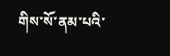གིས་སོ་ནམ་པའི་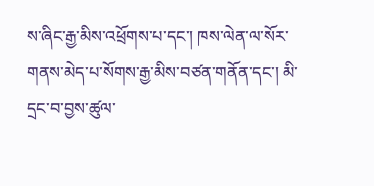ས་ཞིང་རྒྱ་མིས་འཕྲོགས་པ་དང་། ཁས་ལེན་ལ་སོར་གནས་མེད་པ་སོགས་རྒྱ་མིས་བཙན་གནོན་དང་། མི་དྲང་བ་བྱས་ཚུལ་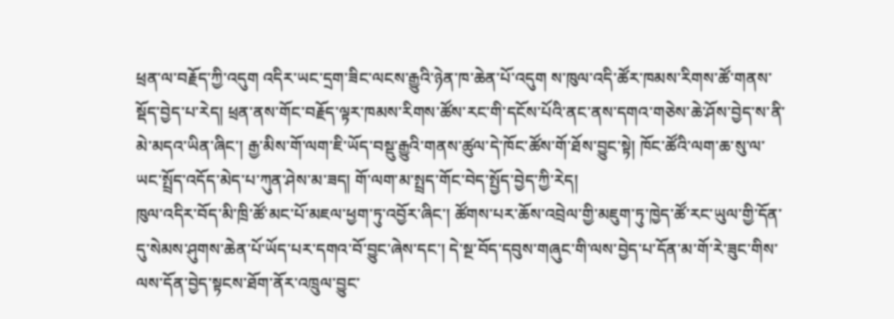ཕྲན་ལ་བརྗོད་ཀྱི་འདུག འདིར་ཡང་དྲག་ཟིང་ལངས་རྒྱུའི་ཉེན་ཁ་ཆེན་པོ་འདུག ས་ཁུལ་འདི་ཚོར་ཁམས་རིགས་ཚོ་གནས་སྡོད་བྱེད་པ་རེད། ཕྲན་ནས་གོང་བརྗོད་ལྟར་ཁམས་རིགས་ཚོས་རང་གི་དངོས་པོའི་ནང་ནས་དགའ་གཅེས་ཆེ་ཤོས་བྱེད་ས་ནི་མེ་མདའ་ཡིན་ཞིང་། རྒྱ་མིས་གོ་ལག་ཇི་ཡོད་བསྡུ་རྒྱུའི་གནས་ཚུལ་དེ་ཁོང་ཚོས་གོ་ཐོས་བྱུང་སྟེ། ཁོང་ཚོའི་ལག་ཆ་སུ་ལ་ཡང་སྤྲོད་འདོད་མེད་པ་ཀུན་ཤེས་མ་ཟད། གོ་ལག་མ་སྤྲད་གོང་བེད་སྤྱོད་བྱེད་ཀྱི་རེད།
ཁུལ་འདིར་བོད་མི་ཁྲི་ཚོ་མང་པོ་མཇལ་ཕྱག་ཏུ་འབྱོར་ཞིང་། ཚོགས་པར་ཆོས་འབྲེལ་གྱི་མཇུག་ཏུ་ཁྱེད་ཚོ་རང་ཡུལ་གྱི་དོན་དུ་སེམས་ཤུགས་ཆེན་པོ་ཡོད་པར་དགའ་བོ་བྱུང་ཞེས་དང་། དེ་སྔ་བོད་དབུས་གཞུང་གི་ལས་བྱེད་པ་དོན་མ་གོ་རེ་ཟུང་གིས་ལས་དོན་བྱེད་སྟངས་ཐོག་ནོར་འཁྲུལ་བྱུང་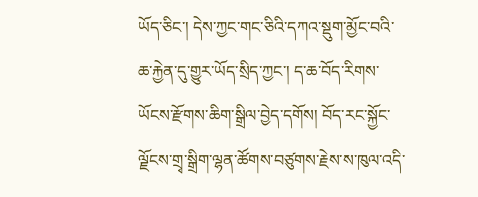ཡོད་ཅིང་། དེས་ཀྱང་གང་ཅིའི་དཀའ་སྡུག་མྱོང་བའི་ཆ་རྐྱེན་དུ་གྱུར་ཡོད་སྲིད་ཀྱང་། ད་ཆ་བོད་རིགས་ཡོངས་རྫོགས་ཆིག་སྒྲིལ་བྱེད་དགོས། བོད་རང་སྐྱོང་ལྗོངས་གྲྭ་སྒྲིག་ལྷན་ཚོགས་བཙུགས་རྗེས་ས་ཁུལ་འདི་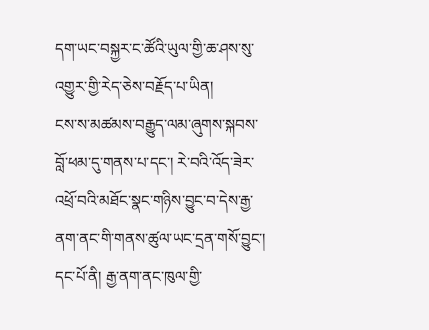དག་ཡང་བསྐྱར་ང་ཚོའི་ཡུལ་གྱི་ཆ་ཤས་སུ་འགྱུར་གྱི་རེད་ཅེས་བརྗོད་པ་ཡིན།
ངས་ས་མཚམས་བརྒྱུད་ལམ་ཞུགས་སྐབས་བློ་ཕམ་དུ་གནས་པ་དང་། རེ་བའི་འོད་ཟེར་འཕྲོ་བའི་མཐོང་སྣང་གཉིས་བྱུང་བ་དེས་རྒྱ་ནག་ནང་གི་གནས་ཚུལ་ཡང་དྲན་གསོ་བྱུང་། དང་པོ་ནི། རྒྱ་ནག་ནང་ཁུལ་གྱི་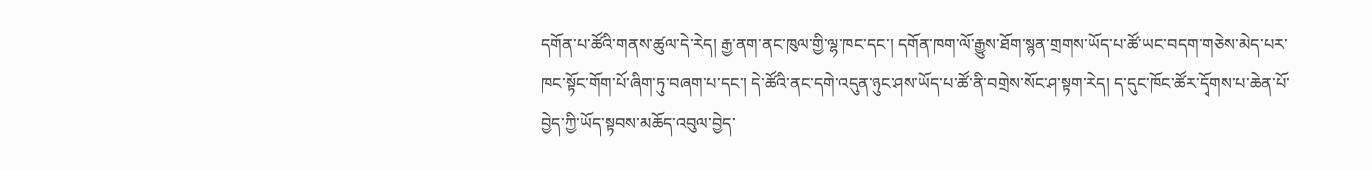དགོན་པ་ཚོའི་གནས་ཚུལ་དེ་རེད། རྒྱ་ནག་ནང་ཁུལ་གྱི་ལྷ་ཁང་དང་། དགོན་ཁག་ལོ་རྒྱུས་ཐོག་སྙན་གྲགས་ཡོད་པ་ཚོ་ཡང་བདག་གཅེས་མེད་པར་ཁང་སྟོང་གོག་པོ་ཞིག་ཏུ་བཞག་པ་དང་། དེ་ཚོའི་ནང་དགེ་འདུན་ཉུང་ཤས་ཡོད་པ་ཚོ་ནི་བགྲེས་སོང་ཤ་སྟག་རེད། ད་དུང་ཁོང་ཚོར་དྭོགས་པ་ཆེན་པོ་བྱེད་ཀྱི་ཡོད་སྟབས་མཆོད་འབུལ་བྱེད་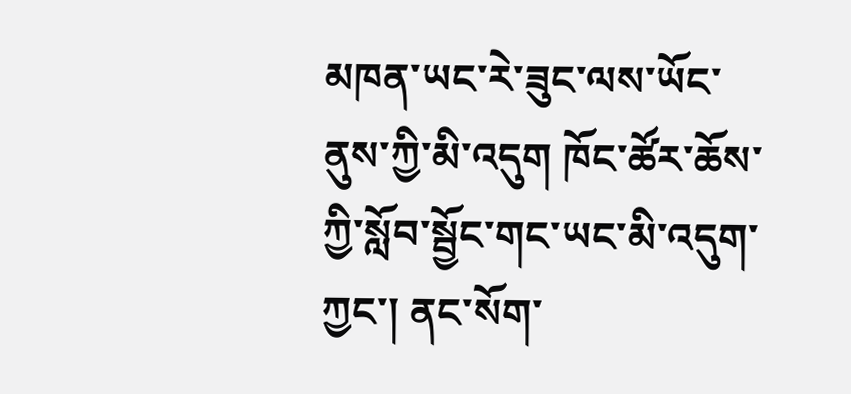མཁན་ཡང་རེ་ཟུང་ལས་ཡོང་ནུས་ཀྱི་མི་འདུག ཁོང་ཚོར་ཆོས་ཀྱི་སློབ་སྦྱོང་གང་ཡང་མི་འདུག་ཀྱང་། ནང་སོག་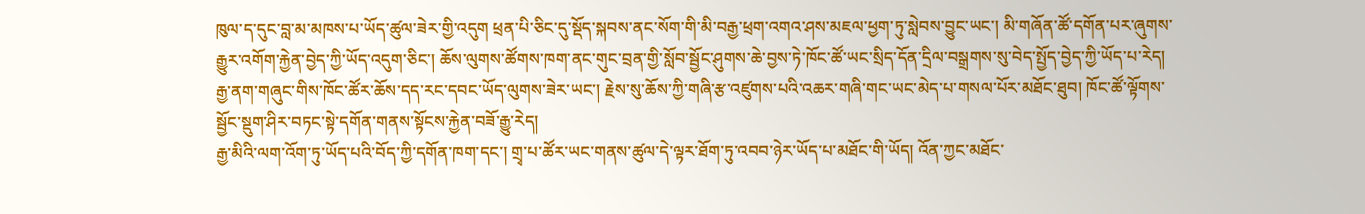ཁུལ་ད་དུང་བླ་མ་མཁས་པ་ཡོད་ཚུལ་ཟེར་གྱི་འདུག ཕྲན་པི་ཅིང་དུ་སྡོད་སྐབས་ནང་སོག་གི་མི་བརྒྱ་ཕྲག་འགའ་ཤས་མཇལ་ཕྱག་ཏུ་སླེབས་བྱུང་ཡང་། མི་གཞོན་ཚོ་དགོན་པར་ཞུགས་རྒྱུར་འགོག་རྐྱེན་བྱེད་ཀྱི་ཡོད་འདུག་ཅིང་། ཆོས་ལུགས་ཚོགས་ཁག་ནང་གུང་བྲན་གྱི་སློབ་སྦྱོང་ཤུགས་ཆེ་བྱས་ཏེ་ཁོང་ཚོ་ཡང་སྲིད་དོན་དྲིལ་བསྒྲགས་སུ་བེད་སྤྱོད་བྱེད་ཀྱི་ཡོད་པ་རེད། རྒྱ་ནག་གཞུང་གིས་ཁོང་ཚོར་ཆོས་དད་རང་དབང་ཡོད་ལུགས་ཟེར་ཡང་། རྗེས་སུ་ཆོས་ཀྱི་གཞི་རྩ་འཛུགས་པའི་འཆར་གཞི་གང་ཡང་མེད་པ་གསལ་པོར་མཐོང་ཐུབ། ཁོང་ཚོ་ལྟོགས་སྦྱོང་སྡུག་ཤིར་བཏང་སྟེ་དགོན་གནས་སྟོངས་རྐྱེན་བཟོ་རྒྱུ་རེད།
རྒྱ་མིའི་ལག་འོག་ཏུ་ཡོད་པའི་བོད་ཀྱི་དགོན་ཁག་དང་། གྲྭ་པ་ཚོར་ཡང་གནས་ཚུལ་དེ་ལྟར་ཐོག་ཏུ་འབབ་ཉེར་ཡོད་པ་མཐོང་གི་ཡོད། འོན་ཀྱང་མཐོང་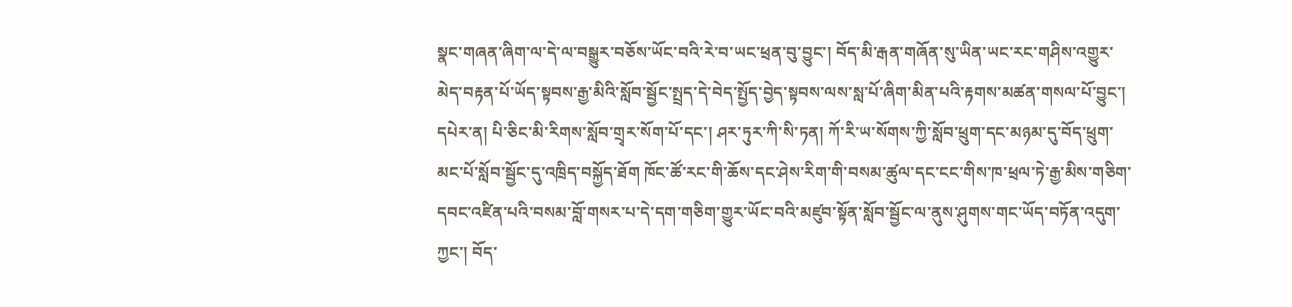སྣང་གཞན་ཞིག་ལ་དེ་ལ་བསྒྱུར་བཅོས་ཡོང་བའི་རེ་བ་ཡང་ཕྲན་བུ་བྱུང་། བོད་མི་རྒན་གཞོན་སུ་ཡིན་ཡང་རང་གཤིས་འགྱུར་མེད་བརྟན་པོ་ཡོད་སྟབས་རྒྱ་མིའི་སློབ་སྦྱོང་སྤྲད་དེ་བེད་སྤྱོད་བྱེད་སྟབས་ལས་སླ་པོ་ཞིག་མིན་པའི་རྟགས་མཚན་གསལ་པོ་བྱུང་། དཔེར་ན། པི་ཅིང་མི་རིགས་སློབ་གྲྭར་སོག་པོ་དང་། ཤར་ཏུར་ཀི་སི་ཏན། ཀོ་རི་ཡ་སོགས་ཀྱི་སློབ་ཕྲུག་དང་མཉམ་དུ་བོད་ཕྲུག་མང་པོ་སློབ་སྦྱོང་དུ་འཁྲིད་བསྐྱོད་ཐོག ཁོང་ཚོ་རང་གི་ཆོས་དང་ཤེས་རིག་གི་བསམ་ཚུལ་དང་ངང་གིས་ཁ་ཕྲལ་ཏེ་རྒྱ་མིས་གཅིག་དབང་འཛིན་པའི་བསམ་བློ་གསར་པ་དེ་དག་གཅིག་གྱུར་ཡོང་བའི་མཛུབ་སྟོན་སློབ་སྦྱོང་ལ་ནུས་ཤུགས་གང་ཡོད་བཏོན་འདུག་ཀྱང་། བོད་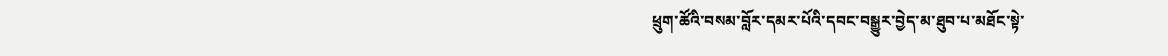ཕྲུག་ཚོའི་བསམ་བློར་དམར་པོའི་དབང་བསྒྱུར་བྱེད་མ་ཐུབ་པ་མཐོང་སྟེ་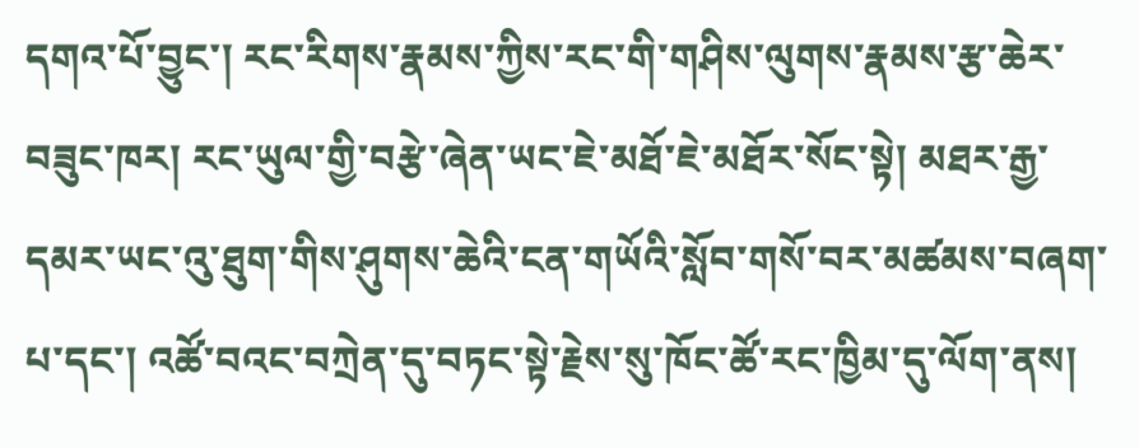དགའ་པོ་བྱུང་། རང་རིགས་རྣམས་ཀྱིས་རང་གི་གཤིས་ལུགས་རྣམས་རྩ་ཆེར་བཟུང་ཁར། རང་ཡུལ་གྱི་བརྩེ་ཞེན་ཡང་ཇེ་མཐོ་ཇེ་མཐོར་སོང་སྟེ། མཐར་རྒྱ་དམར་ཡང་འུ་ཐུག་གིས་ཤུགས་ཆེའི་ངན་གཡོའི་སློབ་གསོ་བར་མཚམས་བཞག་པ་དང་། འཚོ་བའང་བཀྲེན་དུ་བཏང་སྟེ་རྗེས་སུ་ཁོང་ཚོ་རང་ཁྱིམ་དུ་ལོག་ནས།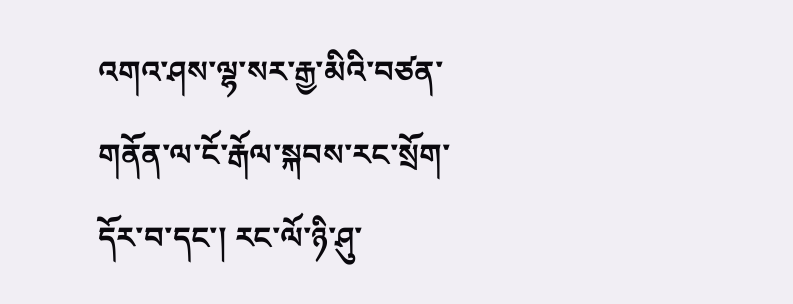འགའ་ཤས་ལྷ་སར་རྒྱ་མིའི་བཙན་གནོན་ལ་ངོ་རྒོལ་སྐབས་རང་སྲོག་དོར་བ་དང་། རང་ལོ་ཉི་ཤུ་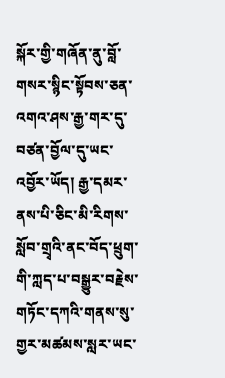སྐོར་གྱི་གཞོན་ནུ་བློ་གསར་སྙིང་སྟོབས་ཅན་འགའ་ཤས་རྒྱ་གར་དུ་བཙན་བྱོལ་དུ་ཡང་འབྱོར་ཡོད། རྒྱ་དམར་ནས་པི་ཅིང་མི་རིགས་སློབ་གྲྭའི་ནང་བོད་ཕྲུག་གི་ཀླད་པ་བསྒྱུར་བརྗེས་གཏོང་དཀའི་གནས་སུ་གྱར་མཚམས་སླར་ཡང་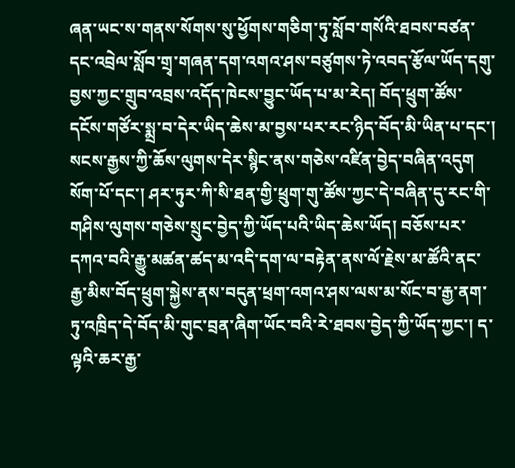ཞན་ཡང་ས་གནས་སོགས་སུ་ཕྱོགས་གཅིག་ཏུ་སློབ་གསོའི་ཐབས་བཙན་དང་འབྲེལ་སློབ་གྲྭ་གཞན་དག་འགའ་ཤས་བཙུགས་ཏེ་འབད་རྩོལ་ཡོད་དགུ་བྱས་ཀྱང་གྲུབ་འབྲས་འདོད་ཁེངས་བྱུང་ཡོད་པ་མ་རེད། བོད་ཕྲུག་ཚོས་དངོས་གཙོར་སྨྲ་བ་དེར་ཡིད་ཆེས་མ་བྱས་པར་རང་ཉིད་བོད་མི་ཡིན་པ་དང་། སངས་རྒྱས་ཀྱི་ཆོས་ལུགས་དེར་སྙིང་ནས་གཅེས་འཛིན་བྱེད་བཞིན་འདུག སོག་པོ་དང་། ཤར་ཏུར་ཀི་སི་ཐན་གྱི་ཕྲུག་གུ་ཚོས་ཀྱང་དེ་བཞིན་དུ་རང་གི་གཤིས་ལུགས་གཅེས་སྲུང་བྱེད་ཀྱི་ཡོད་པའི་ཡིད་ཆེས་ཡོད། བཅོས་པར་དཀའ་བའི་རྒྱུ་མཚན་ཚད་མ་འདི་དག་ལ་བརྟེན་ནས་ལོ་རྗེས་མ་ཚོའི་ནང་རྒྱ་མིས་བོད་ཕྲུག་སྐྱེས་ནས་བདུན་ཕྲག་འགའ་ཤས་ལས་མ་སོང་བ་རྒྱ་ནག་ཏུ་འཁྲིད་དེ་བོད་མི་གུང་བྲན་ཞིག་ཡོང་བའི་རེ་ཐབས་བྱེད་ཀྱི་ཡོད་ཀྱང་། ད་ལྟའི་ཆར་རྒྱ་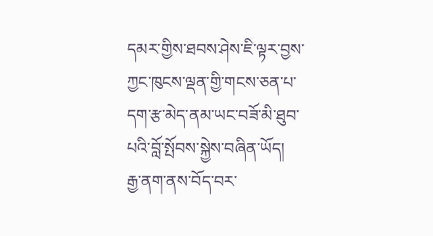དམར་གྱིས་ཐབས་ཤེས་ཇི་ལྟར་བྱས་ཀྱང་ཁུངས་ལྡན་གྱི་གངས་ཅན་པ་དག་རྩ་མེད་ནམ་ཡང་བཟོ་མི་ཐུབ་པའི་བློ་སྤོབས་སྐྱེས་བཞིན་ཡོད།
རྒྱ་ནག་ནས་བོད་བར་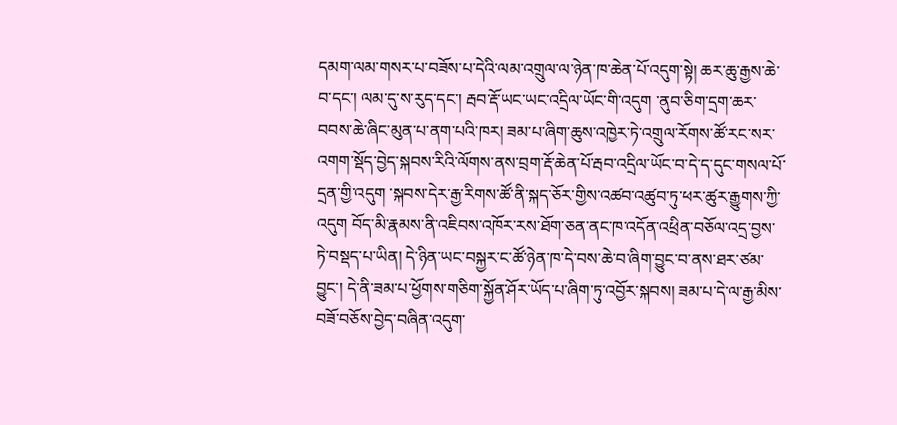དམག་ལམ་གསར་པ་བཟོས་པ་དེའི་ལམ་འགྲུལ་ལ་ཉེན་ཁ་ཆེན་པོ་འདུག་སྟེ། ཆར་ཆུ་རྒྱས་ཆེ་བ་དང་། ལམ་དུ་ས་རུད་དང་། རྦབ་རྡོ་ཡང་ཡང་འདྲིལ་ཡོང་གི་འདུག ་ནུབ་ཅིག་དྲག་ཆར་བབས་ཆེ་ཞིང་མུན་པ་ནག་པའི་ཁར། ཟམ་པ་ཞིག་ཆུས་འཁྱེར་ཏེ་འགྲུལ་རོགས་ཚོ་རང་སར་འགག་སྡོད་བྱེད་སྐབས་རིའི་ལོགས་ནས་བྲག་རྡོ་ཆེན་པོ་རྦབ་འདྲིལ་ཡོང་བ་དེ་ད་དུང་གསལ་པོ་དྲན་གྱི་འདུག ་སྐབས་དེར་རྒྱ་རིགས་ཚོ་ནི་སྐད་ཅོར་གྱིས་འཚབ་འཚུབ་ཏུ་ཕར་ཚུར་རྒྱུགས་ཀྱི་འདུག བོད་མི་རྣམས་ནི་འཇིབས་འཁོར་རས་ཐོག་ཅན་ནང་ཁ་འདོན་འཕྲིན་བཅོལ་འདྲ་བྱས་ཏེ་བསྡད་པ་ཡིན། དེ་ཉིན་ཡང་བསྐྱར་ང་ཚོ་ཉེན་ཁ་དེ་བས་ཆེ་བ་ཞིག་བྱུང་བ་ནས་ཐར་ཙམ་བྱུང་། དེ་ནི་ཟམ་པ་ཕྱོགས་གཅིག་སྐྱོན་ཤོར་ཡོད་པ་ཞིག་ཏུ་འབྱོར་སྐབས། ཟམ་པ་དེ་ལ་རྒྱ་མིས་བཟོ་བཅོས་བྱེད་བཞིན་འདུག་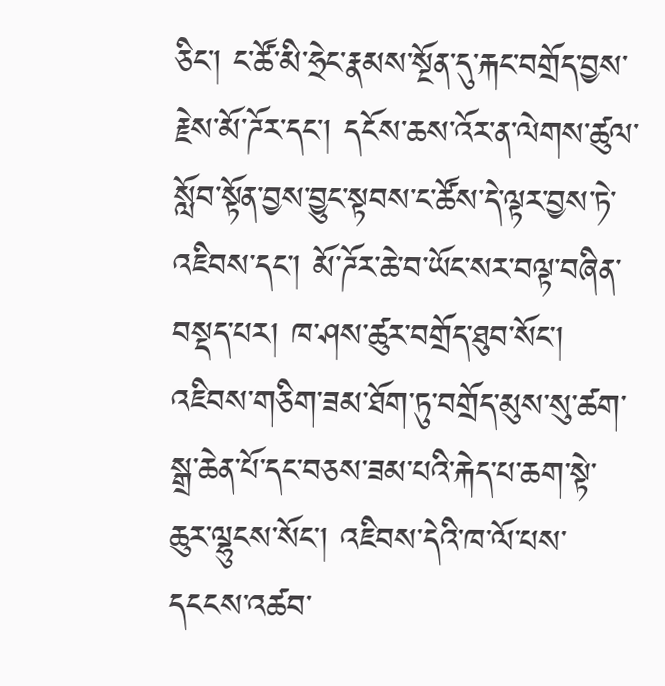ཅིང་། ང་ཚོ་མི་ཧྲེང་རྣམས་སྔོན་དུ་རྐང་བགྲོད་བྱས་རྗེས་མོ་ཌོར་དང་། དངོས་ཆས་འོར་ན་ལེགས་ཚུལ་སློབ་སྟོན་བྱས་བྱུང་སྟབས་ང་ཚོས་དེ་ལྟར་བྱས་ཏེ་འཇིབས་དང་། མོ་ཌོར་ཆེ་བ་ཡོང་སར་བལྟ་བཞིན་བསྡད་པར། ཁ་ཤས་ཚུར་བགྲོད་ཐུབ་སོང་། འཇིབས་གཅིག་ཟམ་ཐོག་ཏུ་བགྲོད་མུས་སུ་ཚག་སྒྲ་ཆེན་པོ་དང་བཅས་ཟམ་པའི་རྐེད་པ་ཆག་སྟེ་ཆུར་ལྷུངས་སོང་། འཇིབས་དེའི་ཁ་ལོ་པས་དངངས་འཚབ་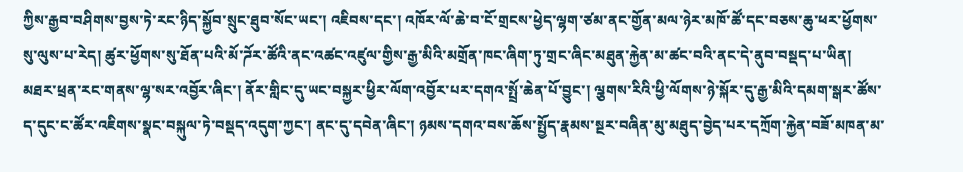ཀྱིས་རྒྱབ་བཤིགས་བྱས་ཏེ་རང་ཉིད་སྐྱོབ་སྲུང་ཐུབ་སོང་ཡང་། འཇིབས་དང་། འཁོར་ལོ་ཆེ་བ་ངོ་གྲངས་ཕྱེད་ལྷག་ཙམ་ནང་གྱོན་མལ་ཉེར་མཁོ་ཚོ་དང་བཅས་ཆུ་ཕར་ཕྱོགས་སུ་ལུས་པ་རེད། ཚུར་ཕྱོགས་སུ་ཐོན་པའི་མོ་ཌོར་ཚོའི་ནང་འཚང་འཛུལ་གྱིས་རྒྱ་མིའི་མགྲོན་ཁང་ཞིག་ཏུ་གྲང་ཞིང་མཐུན་རྐྱེན་མ་ཚང་བའི་ནང་དེ་ནུབ་བསྡད་པ་ཡིན།
མཐར་ཕྲན་རང་གནས་ལྷ་སར་འབྱོར་ཞིང་། ནོར་གླིང་དུ་ཡང་བསྐྱར་ཕྱིར་ལོག་འབྱོར་པར་དགའ་སྤྲོ་ཆེན་པོ་བྱུང་། ལྕགས་རིའི་ཕྱི་ལོགས་ཉེ་སྐོར་དུ་རྒྱ་མིའི་དམག་སྒར་ཚོས་ད་དུང་ང་ཚོར་འཇིགས་སྣང་བསྐུལ་ཏེ་བསྡད་འདུག་ཀྱང་། ནང་དུ་དབེན་ཞིང་། ཉམས་དགའ་བས་ཆོས་སྤྱོད་རྣམས་སྔར་བཞིན་མུ་མཐུད་བྱེད་པར་དཀྲོག་རྐྱེན་བཟོ་མཁན་མ་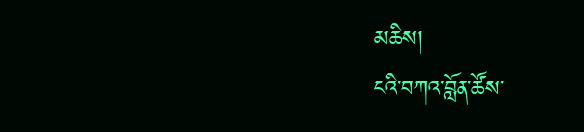མཆིས།
ངའི་བཀའ་བློན་ཚོས་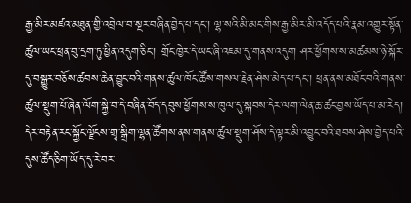རྒྱ་མིར་མཛའ་མཐུན་གྱི་འབྲེལ་བ་སྔར་བཞིན་བྱེད་པ་དང་། ལྷ་སའི་མི་མང་གིས་རྒྱ་མིར་མི་འདོད་པའི་རྣམ་འགྱུར་སྟོན་ཚུལ་ཡང་ཕྲན་བུ་དྲག་ཏུ་ཕྱིན་འདུག་ཅིང་། གྲོང་ཁྱེར་དེ་ཡང་ཞི་འཇམ་དུ་གནས་འདུག ཤར་ཕྱོགས་ས་མཚམས་ཉེ་སྐོར་དུ་བསྒྱུར་བཅོས་ཚབས་ཆེན་བྱུང་བའི་གནས་ཚུལ་ཁོང་ཚོས་གསལ་རྗེན་ཤེས་མེད་པ་དང་། ཕྲན་ནས་མཐོང་བའི་གནས་ཚུལ་སྡུག་པོ་ཞེན་ལོག་སྐྱེ་བ་དེ་བཞིན་བོད་དབུས་ཕྱོགས་ས་ཁུལ་དུ་སྐབས་དེར་ལག་ལེན་ཆ་ཚང་བྱས་ཡོད་པ་མ་རེད། དེར་བརྟེན་རང་སྐྱོང་ལྗོངས་གྲྭ་སྒྲིག་ལྷན་ཚོགས་ནས་གནས་ཚུལ་སྡུག་ཤོས་དེ་ལྟར་མི་འབྱུང་བའི་ཐབས་ཤེས་བྱེད་པའི་དུས་ཚོད་ཅིག་ཡོད་དུ་རེ་བར་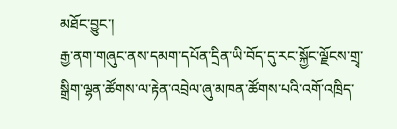མཐོང་བྱུང་།
རྒྱ་ནག་གཞུང་ནས་དམག་དཔོན་དྲིན་ཡི་བོད་དུ་རང་སྐྱོང་ལྗོངས་གྲྭ་སྒྲིག་ལྷན་ཚོགས་ལ་རྟེན་འབྲེལ་ཞུ་མཁན་ཚོགས་པའི་འགོ་འཁྲིད་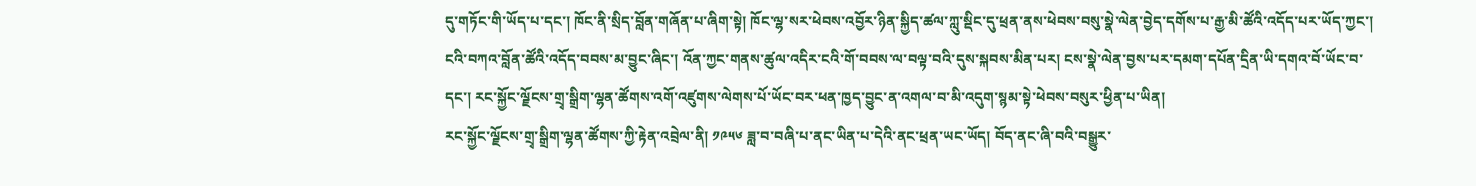དུ་གཏོང་གི་ཡོད་པ་དང་། ཁོང་ནི་སྲིད་བློན་གཞོན་པ་ཞིག་སྟེ། ཁོང་ལྷ་སར་ཕེབས་འབྱོར་ཉིན་སྐྱིད་ཚལ་ཀླུ་སྡིང་དུ་ཕྲན་ནས་ཕེབས་བསུ་སྣེ་ལེན་བྱེད་དགོས་པ་རྒྱ་མི་ཚོའི་འདོད་པར་ཡོད་ཀྱང་། ངའི་བཀའ་བློན་ཚོའི་འདོད་བབས་མ་བྱུང་ཞིང་། འོན་ཀྱང་གནས་ཚུལ་འདིར་ངའི་གོ་བབས་ལ་བལྟ་བའི་དུས་སྐབས་མིན་པར། ངས་སྣེ་ལེན་བྱས་པར་དམག་དཔོན་དྲིན་ཡི་དགའ་བོ་ཡོང་བ་དང་། རང་སྐྱོང་ལྗོངས་གྲྭ་སྒྲིག་ལྷན་ཚོགས་འགོ་འཛུགས་ལེགས་པོ་ཡོང་བར་ཕན་ཁྱད་བྱུང་ན་འགལ་བ་མི་འདུག་སྙམ་སྟེ་ཕེབས་བསུར་ཕྱིན་པ་ཡིན།
རང་སྐྱོང་ལྗོངས་གྲྭ་སྒྲིག་ལྷན་ཚོགས་ཀྱི་རྟེན་འབྲེལ་ནི། ༡༩༥༦ ཟླ་བ་བཞི་པ་ནང་ཡིན་པ་དེའི་ནང་ཕྲན་ཡང་ཡོད། བོད་ནང་ཞི་བའི་བསྒྱུར་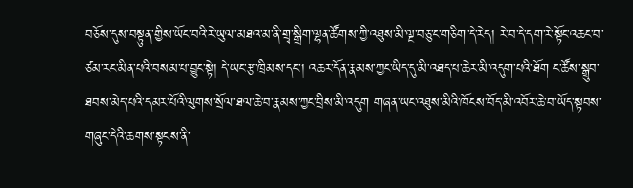བཅོས་དུས་བསྟུན་གྱིས་ཡོང་བའི་རེ་ཡུལ་མཐའ་མ་ནི་གྲྭ་སྒྲིག་ལྷན་ཚོགས་ཀྱི་འཐུས་མི་ལྔ་བཅུ་ང་གཅིག་དེ་རེད། རེ་བ་དེ་དག་རེ་སྟོང་འཆང་བ་ཙམ་རང་མིན་པའི་བསམ་པ་བྱུང་སྟེ། དེ་ཡང་རྩ་ཁྲིམས་དང་། འཆར་དོན་རྣམས་ཀྱང་ཡིད་དུ་མི་འཐད་པ་ཆེར་མི་འདུག་པའི་ཐོག ང་ཚོས་སྒྲུབ་ཐབས་མེད་པའི་དམར་པོའི་ལུགས་སྲོལ་ཐལ་ཆེ་བ་རྣམས་ཀྱང་བྲིས་མི་འདུག གཞན་ཡང་འཐུས་མིའི་ཁོངས་བོད་མི་འབོར་ཆེ་བ་ཡོད་སྟབས་གཞུང་དེའི་ཆགས་སྟངས་ནི་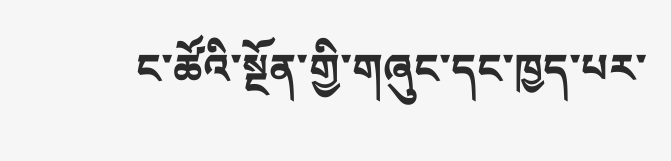ང་ཚོའི་སྔོན་གྱི་གཞུང་དང་ཁྱད་པར་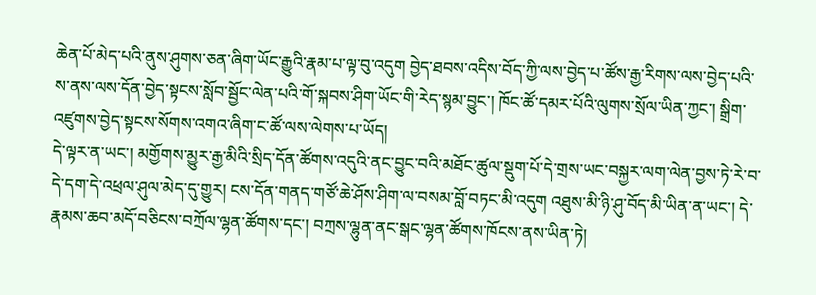ཆེན་པོ་མེད་པའི་ནུས་ཤུགས་ཅན་ཞིག་ཡོང་རྒྱུའི་རྣམ་པ་ལྟ་བུ་འདུག བྱེད་ཐབས་འདིས་བོད་ཀྱི་ལས་བྱེད་པ་ཚོས་རྒྱ་རིགས་ལས་བྱེད་པའི་ས་ནས་ལས་དོན་བྱེད་སྟངས་སློབ་སྦྱོང་ལེན་པའི་གོ་སྐབས་ཤིག་ཡོང་གི་རེད་སྙམ་བྱུང་། ཁོང་ཚོ་དམར་པོའི་ལུགས་སྲོལ་ཡིན་ཀྱང་། སྒྲིག་འཛུགས་བྱེད་སྟངས་སོགས་འགའ་ཞིག་ང་ཚོ་ལས་ལེགས་པ་ཡོད།
དེ་ལྟར་ན་ཡང་། མགྱོགས་མྱུར་རྒྱ་མིའི་སྲིད་དོན་ཚོགས་འདུའི་ནང་བྱུང་བའི་མཐོང་ཚུལ་སྡུག་པོ་དེ་གྲས་ཡང་བསྐྱར་ལག་ལེན་བྱས་ཏེ་རེ་བ་དེ་དག་དེ་འཕྲལ་ཤུལ་མེད་དུ་གྱུར། ངས་དོན་གནད་གཙོ་ཆེ་ཤོས་ཤིག་ལ་བསམ་བློ་བཏང་མི་འདུག འཐུས་མི་ཉི་ཤུ་བོད་མི་ཡིན་ན་ཡང་། དེ་རྣམས་ཆབ་མདོ་བཅིངས་བཀྲོལ་ལྷན་ཚོགས་དང་། བཀྲས་ལྷུན་ནང་སྒང་ལྷན་ཚོགས་ཁོངས་ནས་ཡིན་ཏེ།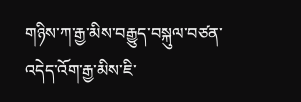གཉིས་ཀ་རྒྱ་མིས་བརྒྱུད་བསྐུལ་བཙན་འདེད་འོག་རྒྱ་མིས་ཇི་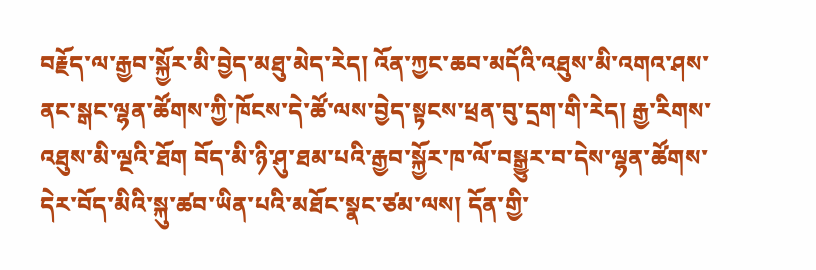བརྗོད་ལ་རྒྱབ་སྐྱོར་མི་བྱེད་མཐུ་མེད་རེད། འོན་ཀྱང་ཆབ་མདོའི་འཐུས་མི་འགའ་ཤས་ནང་སྒང་ལྷན་ཚོགས་ཀྱི་ཁོངས་དེ་ཚོ་ལས་བྱེད་སྟངས་ཕྲན་བུ་དྲག་གི་རེད། རྒྱ་རིགས་འཐུས་མི་ལྔའི་ཐོག བོད་མི་ཉི་ཤུ་ཐམ་པའི་རྒྱབ་སྐྱོར་ཁ་ལོ་བསྒྱུར་བ་དེས་ལྷན་ཚོགས་དེར་བོད་མིའི་སྐུ་ཚབ་ཡིན་པའི་མཐོང་སྣང་ཙམ་ལས། དོན་གྱི་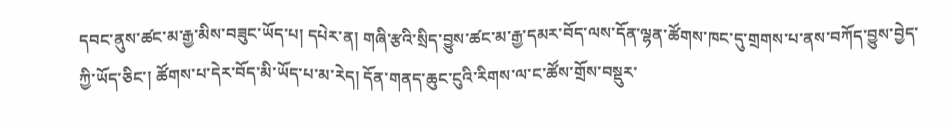དབང་ནུས་ཚང་མ་རྒྱ་མིས་བཟུང་ཡོད་པ། དཔེར་ན། གཞི་རྩའི་སྲིད་བྱུས་ཚང་མ་རྒྱ་དམར་བོད་ལས་དོན་ལྷན་ཚོགས་ཁང་དུ་གྲགས་པ་ནས་བཀོད་བྱུས་བྱེད་ཀྱི་ཡོད་ཅིང་། ཚོགས་པ་དེར་བོད་མི་ཡོད་པ་མ་རེད། དོན་གནད་ཆུང་ངུའི་རིགས་ལ་ང་ཚོས་གྲོས་བསྡུར་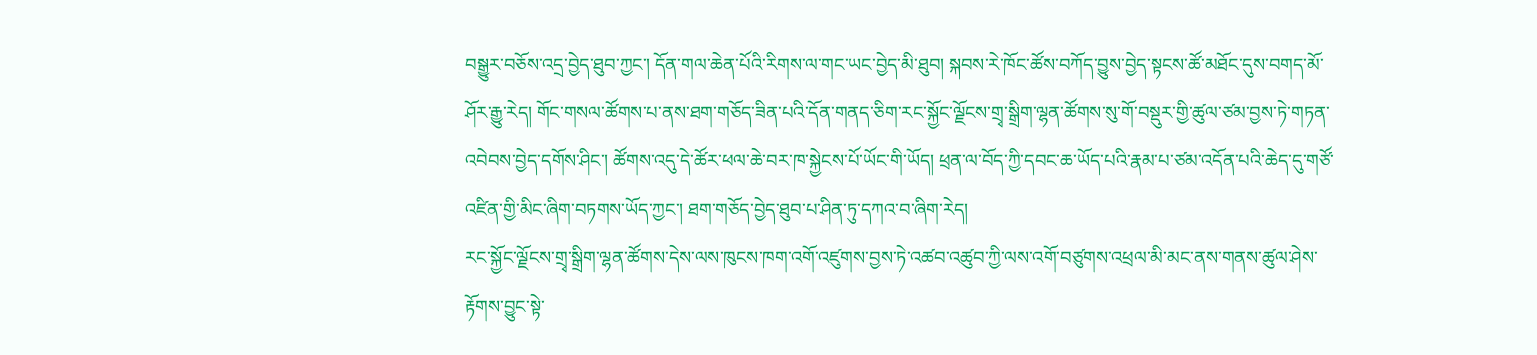བསྒྱུར་བཅོས་འདྲ་བྱེད་ཐུབ་ཀྱང་། དོན་གལ་ཆེན་པོའི་རིགས་ལ་གང་ཡང་བྱེད་མི་ཐུབ། སྐབས་རེ་ཁོང་ཚོས་བཀོད་བྱུས་བྱེད་སྟངས་ཚོ་མཐོང་དུས་བགད་མོ་ཤོར་རྒྱུ་རེད། གོང་གསལ་ཚོགས་པ་ནས་ཐག་གཅོད་ཟིན་པའི་དོན་གནད་ཅིག་རང་སྐྱོང་ལྗོངས་གྲྭ་སྒྲིག་ལྷན་ཚོགས་སུ་གོ་བསྡུར་གྱི་ཚུལ་ཙམ་བྱས་ཏེ་གཏན་འབེབས་བྱེད་དགོས་ཤིང་། ཚོགས་འདུ་དེ་ཚོར་ཕལ་ཆེ་བར་ཁ་སྐྱེངས་པོ་ཡོང་གི་ཡོད། ཕྲན་ལ་བོད་ཀྱི་དབང་ཆ་ཡོད་པའི་རྣམ་པ་ཙམ་འདོན་པའི་ཆེད་དུ་གཙོ་འཛིན་གྱི་མིང་ཞིག་བཏགས་ཡོད་ཀྱང་། ཐག་གཅོད་བྱེད་ཐུབ་པ་ཤིན་ཏུ་དཀའ་བ་ཞིག་རེད།
རང་སྐྱོང་ལྗོངས་གྲྭ་སྒྲིག་ལྷན་ཚོགས་དེས་ལས་ཁུངས་ཁག་འགོ་འཛུགས་བྱས་ཏེ་འཚབ་འཚུབ་ཀྱི་ལས་འགོ་བཙུགས་འཕྲལ་མི་མང་ནས་གནས་ཚུལ་ཤེས་རྟོགས་བྱུང་སྟེ་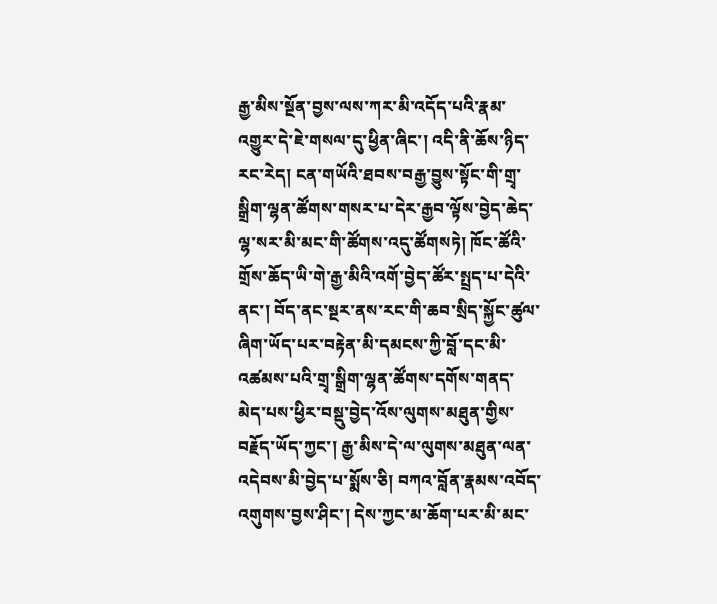རྒྱ་མིས་སྔོན་བྱས་ལས་ཀར་མི་འདོད་པའི་རྣམ་འགྱུར་དེ་ཇེ་གསལ་དུ་ཕྱིན་ཞིང་། འདི་ནི་ཆོས་ཉིད་རང་རེད། ངན་གཡོའི་ཐབས་བརྒྱ་བྱུས་སྟོང་གི་གྲྭ་སྒྲིག་ལྷན་ཚོགས་གསར་པ་དེར་རྒྱབ་ལྟོས་བྱེད་ཆེད་ལྷ་སར་མི་མང་གི་ཚོགས་འདུ་ཚོགསཏེ། ཁོང་ཚོའི་གྲོས་ཆོད་ཡི་གེ་རྒྱ་མིའི་འགོ་བྱེད་ཚོར་སྤྲད་པ་དེའི་ནང་། བོད་ནང་སྔར་ནས་རང་གི་ཆབ་སྲིད་སྐྱོང་ཚུལ་ཞིག་ཡོད་པར་བརྟེན་མི་དམངས་ཀྱི་བློ་དང་མི་འཚམས་པའི་གྲྭ་སྒྲིག་ལྷན་ཚོགས་དགོས་གནད་མེད་པས་ཕྱིར་བསྡུ་བྱེད་འོས་ལུགས་མཐུན་གྱིས་བརྗོད་ཡོད་ཀྱང་། རྒྱ་མིས་དེ་ལ་ལུགས་མཐུན་ལན་འདེབས་མི་བྱེད་པ་སྨོས་ཅི། བཀའ་བློན་རྣམས་འབོད་འགུགས་བྱས་ཤིང་། དེས་ཀྱང་མ་ཆོག་པར་མི་མང་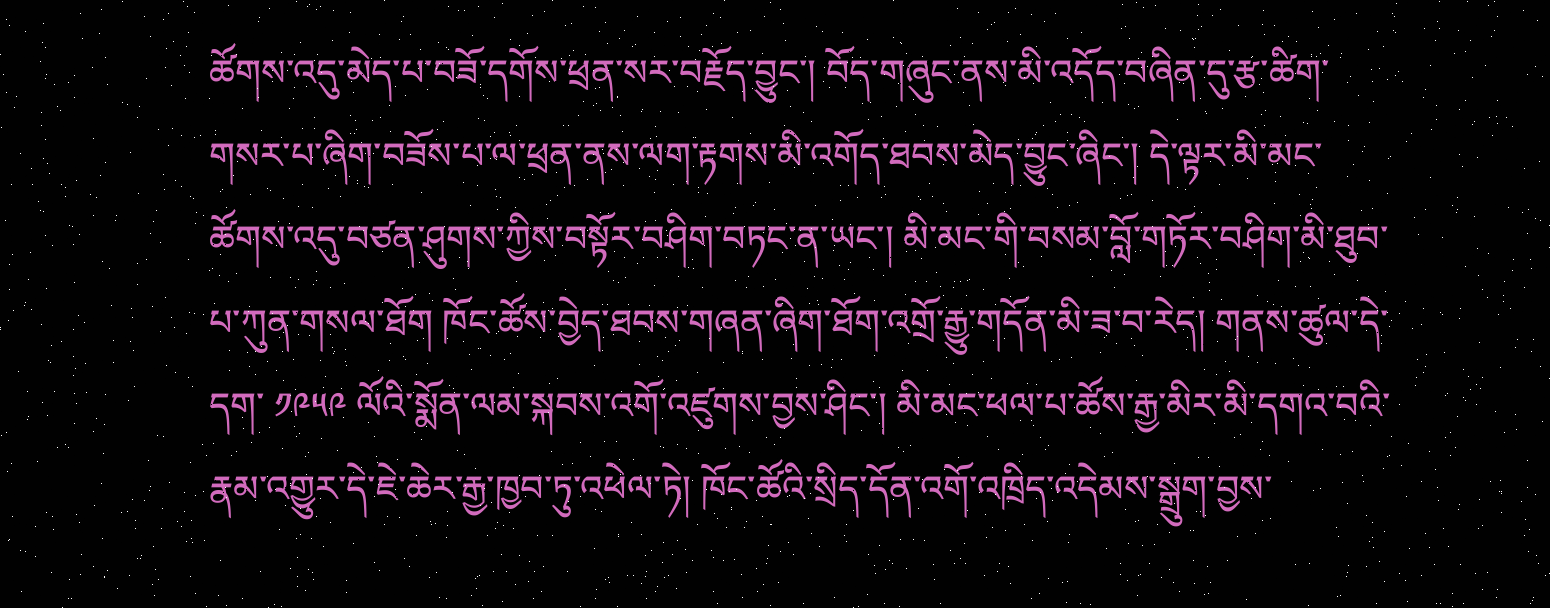ཚོགས་འདུ་མེད་པ་བཟོ་དགོས་ཕྲན་སར་བརྗོད་བྱུང་། བོད་གཞུང་ནས་མི་འདོད་བཞིན་དུ་རྩ་ཚིག་གསར་པ་ཞིག་བཟོས་པ་ལ་ཕྲན་ནས་ལག་རྟགས་མི་འགོད་ཐབས་མེད་བྱུང་ཞིང་། དེ་ལྟར་མི་མང་ཚོགས་འདུ་བཙན་ཤུགས་ཀྱིས་བསྟོར་བཤིག་བཏང་ན་ཡང་། མི་མང་གི་བསམ་བློ་གཏོར་བཤིག་མི་ཐུབ་པ་ཀུན་གསལ་ཐོག ཁོང་ཚོས་བྱེད་ཐབས་གཞན་ཞིག་ཐོག་འགྲོ་རྒྱུ་གདོན་མི་ཟ་བ་རེད། གནས་ཚུལ་དེ་དག་ ༡༩༥༩ ལོའི་སྨོན་ལམ་སྐབས་འགོ་འཛུགས་བྱས་ཤིང་། མི་མང་ཕལ་པ་ཚོས་རྒྱ་མིར་མི་དགའ་བའི་རྣམ་འགྱུར་དེ་ཇེ་ཆེར་རྒྱ་ཁྱབ་ཏུ་འཕེལ་ཏེ། ཁོང་ཚོའི་སྲིད་དོན་འགོ་འཁྲིད་འདེམས་སྒྲུག་བྱས་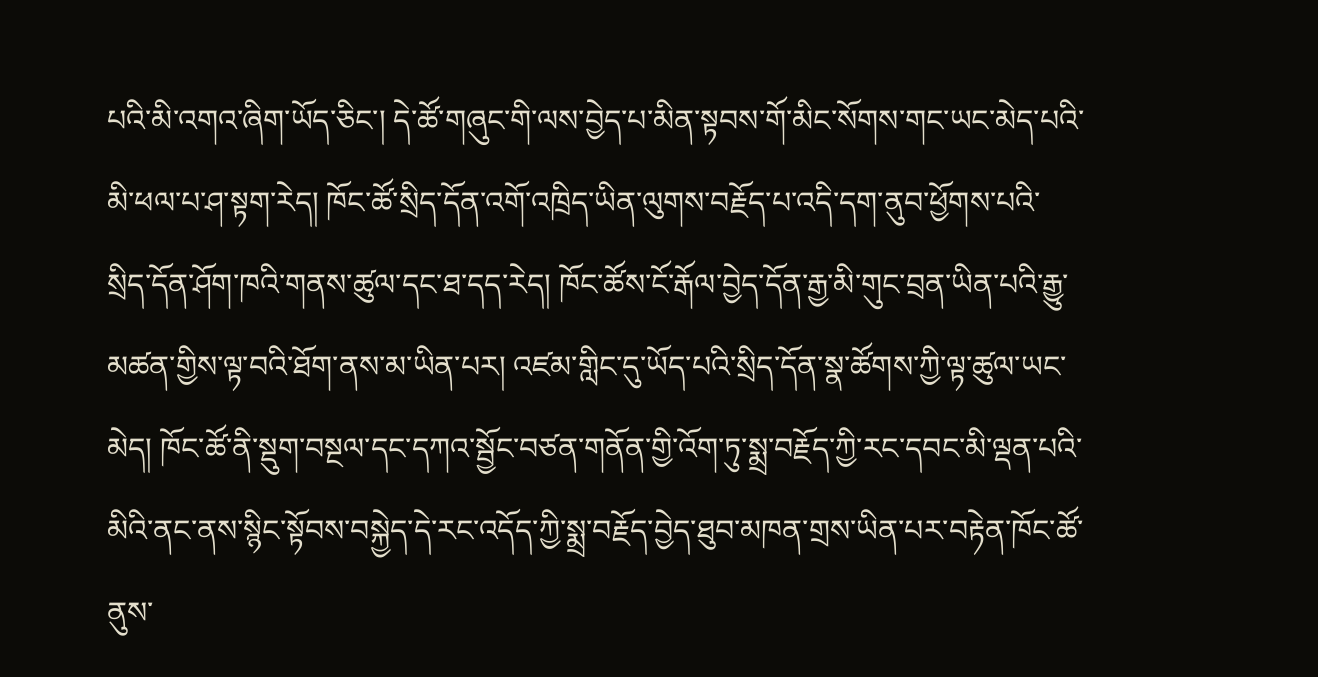པའི་མི་འགའ་ཞིག་ཡོད་ཅིང་། དེ་ཚོ་གཞུང་གི་ལས་བྱེད་པ་མིན་སྟབས་གོ་མིང་སོགས་གང་ཡང་མེད་པའི་མི་ཕལ་པ་ཤ་སྟག་རེད། ཁོང་ཚོ་སྲིད་དོན་འགོ་འཁྲིད་ཡིན་ལུགས་བརྗོད་པ་འདི་དག་ནུབ་ཕྱོགས་པའི་སྲིད་དོན་ཤོག་ཁའི་གནས་ཚུལ་དང་ཐ་དད་རེད། ཁོང་ཚོས་ངོ་རྒོལ་བྱེད་དོན་རྒྱ་མི་གུང་བྲན་ཡིན་པའི་རྒྱུ་མཚན་གྱིས་ལྟ་བའི་ཐོག་ནས་མ་ཡིན་པར། འཛམ་གླིང་དུ་ཡོད་པའི་སྲིད་དོན་སྣ་ཚོགས་ཀྱི་ལྟ་ཚུལ་ཡང་མེད། ཁོང་ཚོ་ནི་སྡུག་བསྔལ་དང་དཀའ་སྦྱོང་བཙན་གནོན་གྱི་འོག་ཏུ་སྨྲ་བརྗོད་ཀྱི་རང་དབང་མི་ལྡན་པའི་མིའི་ནང་ནས་སྙིང་སྟོབས་བསྐྱེད་དེ་རང་འདོད་ཀྱི་སྨྲ་བརྗོད་བྱེད་ཐུབ་མཁན་གྲས་ཡིན་པར་བརྟེན་ཁོང་ཚོ་ནུས་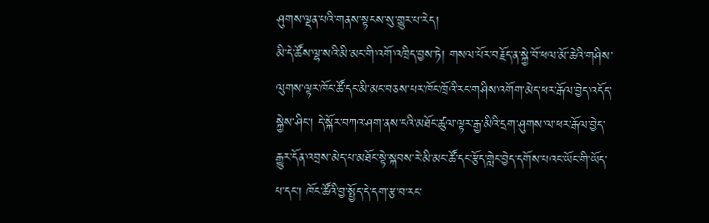ཤུགས་ལྡན་པའི་གནས་སྟངས་སུ་གྱུར་པ་རེད།
མི་དེ་ཚོས་ལྷ་སའི་མི་མང་གི་འགོ་འཁྲིད་བྱས་ཏེ། གསལ་པོར་བརྗོད་ན་སྐྱེ་བོ་ཕལ་མོ་ཆེའི་གཤིས་ལུགས་ལྟར་ཁོང་ཚོ་དང་མི་མང་བཅས་པར་ཁོང་ཁྲོའི་རང་གཤིས་འགོག་མེད་ཕར་རྒོལ་བྱེད་འདོད་སྐྱེས་ཤིང་། དེ་སྐོར་བཀའ་ཤག་ནས་ངའི་མཐོང་ཚུལ་ལྟར་རྒྱ་མིའི་དྲག་ཤུགས་ལ་ཕར་རྒོལ་བྱེད་རྒྱུར་དོན་འབྲས་མེད་པ་མཐོང་སྟེ་སྐབས་རེ་མི་མང་ཚོ་དང་རྩོད་གླེང་བྱེད་དགོས་པའང་ཡོང་གི་ཡོད་པ་དང་། ཁོང་ཚོའི་བྱ་སྤྱོད་དེ་དག་རྩ་བ་རང་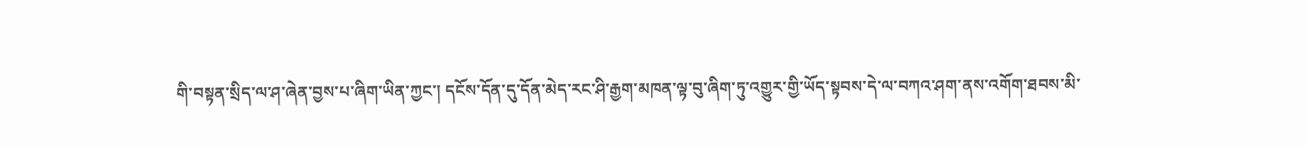གི་བསྟན་སྲིད་ལ་ཤ་ཞེན་བྱས་པ་ཞིག་ཡིན་ཀྱང་། དངོས་དོན་དུ་དོན་མེད་རང་ཤི་རྒྱག་མཁན་ལྟ་བུ་ཞིག་ཏུ་འགྱུར་གྱི་ཡོད་སྟབས་དེ་ལ་བཀའ་ཤག་ནས་འགོག་ཐབས་མི་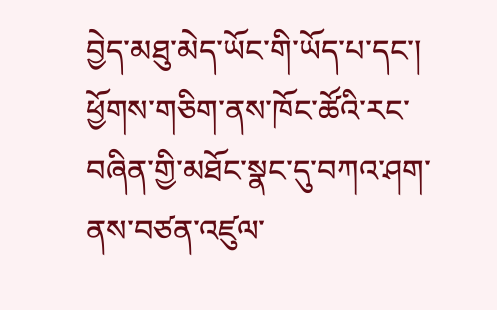བྱེད་མཐུ་མེད་ཡོང་གི་ཡོད་པ་དང་། ཕྱོགས་གཅིག་ནས་ཁོང་ཚོའི་རང་བཞིན་གྱི་མཐོང་སྣང་དུ་བཀའ་ཤག་ནས་བཙན་འཛུལ་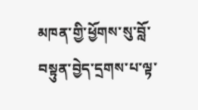མཁན་གྱི་ཕྱོགས་སུ་བློ་བསྟུན་བྱེད་དྲགས་པ་ལྟ་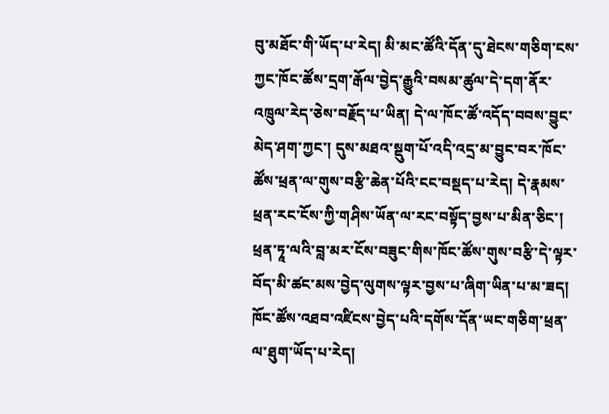བུ་མཐོང་གི་ཡོད་པ་རེད། མི་མང་ཚོའི་དོན་དུ་ཐེངས་གཅིག་ངས་ཀྱང་ཁོང་ཚོས་དྲག་རྒོལ་བྱེད་རྒྱུའི་བསམ་ཚུལ་དེ་དག་ནོར་འཁྲུལ་རེད་ཅེས་བརྗོད་པ་ཡིན། དེ་ལ་ཁོང་ཚོ་འདོད་བབས་བྱུང་མེད་ཤག་ཀྱང་། དུས་མཐའ་སྡུག་པོ་འདི་འདྲ་མ་བྱུང་བར་ཁོང་ཚོས་ཕྲན་ལ་གུས་བརྩི་ཆེན་པོའི་ངང་བསྡད་པ་རེད། དེ་རྣམས་ཕྲན་རང་ངོས་ཀྱི་གཤིས་ཡོན་ལ་རང་བསྟོད་བྱས་པ་མིན་ཅིང་། ཕྲན་ཏཱ་ལའི་བླ་མར་ངོས་བཟུང་གིས་ཁོང་ཚོས་གུས་བརྩི་དེ་ལྟར་བོད་མི་ཚང་མས་བྱེད་ལུགས་ལྟར་བྱས་པ་ཞིག་ཡིན་པ་མ་ཟད། ཁོང་ཚོས་འཐབ་འཛིངས་བྱེད་པའི་དགོས་དོན་ཡང་གཅིག་ཕྲན་ལ་ཐུག་ཡོད་པ་རེད།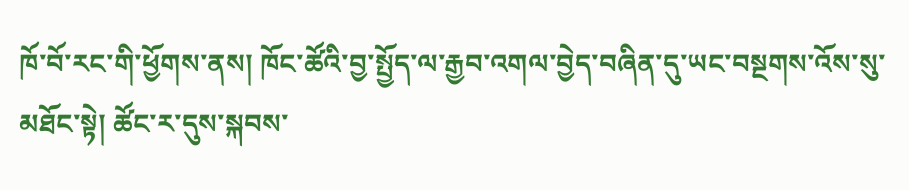ཁོ་བོ་རང་གི་ཕྱོགས་ནས། ཁོང་ཚོའི་བྱ་སྤྱོད་ལ་རྒྱབ་འགལ་བྱེད་བཞིན་དུ་ཡང་བསྔགས་འོས་སུ་མཐོང་སྟེ། ཚོང་ར་དུས་སྐབས་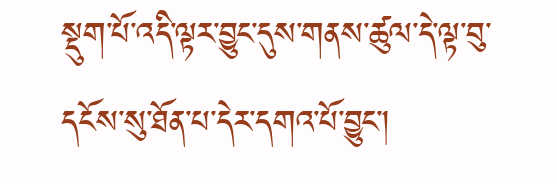སྡུག་པོ་འདི་ལྟར་བྱུང་དུས་གནས་ཚུལ་དེ་ལྟ་བུ་དངོས་སུ་ཐོན་པ་དེར་དགའ་པོ་བྱུང་།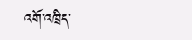འགོ་འཁྲིད་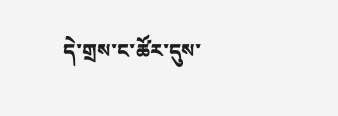དེ་གྲས་ང་ཚོར་དུས་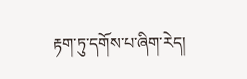རྟག་ཏུ་དགོས་པ་ཞིག་རེད།